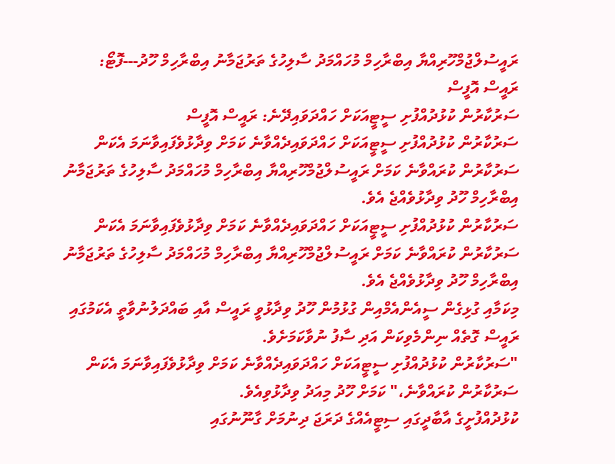ރައީސުލްޖުމްހޫރިއްޔާ އިބްރާހިމް މުހައްމަދު ސާލިހުގެ ތަރުޖަމާނު އިބްރާހިމް ހޫދު---ފޮޓޯ: ރައީސް އޮފީސް
ސަރުކާރުން ކުޅުދުއްފުށި ސީޓީއަކަށް ހައްދަވައިދޭނެ: ރައީސް އޮފީސް
ސަރުކާރުން ކުޅުދުއްފުށި ސީޓީއަކަށް ހައްދަވައިދެއްވާނެ ކަމަށް ވިދާޅުވެފައިވާނަމަ އެކަން ސަރުކާރުން ކުރައްވާނެ ކަމަށް ރައީސުލްޖުމްހޫރިއްޔާ އިބްރާހިމް މުހައްމަދު ސާލިހުގެ ތަރުޖަމާނު އިބްރާހިމް ހޫދު ވިދާޅުވެއްޖެ އެވެ.
ސަރުކާރުން ކުޅުދުއްފުށި ސީޓީއަކަށް ހައްދަވައިދެއްވާނެ ކަމަށް ވިދާޅުވެފައިވާނަމަ އެކަން ސަރުކާރުން ކުރައްވާނެ ކަމަށް ރައީސުލްޖުމްހޫރިއްޔާ އިބްރާހިމް މުހައްމަދު ސާލިހުގެ ތަރުޖަމާނު އިބްރާހިމް ހޫދު ވިދާޅުވެއްޖެ އެވެ.
މިކަމާއި ގުޅިގެން ސީއެންއެމްއިން ގުޅުމުން ހޫދު ވިދާޅުވީ ރައީސް އާއި ބައްދަލުނުވާތީ އެކަމުގައި ރައީސް ގޮތެއް ނިންމެވިކަން އަދި ސާފު ނުވާކަމަށެވެ.
"ސަރުކާރުން ކުޅުދުއްފުށި ސީޓީއަކަށް ހައްދަވައިދެއްވާނެ ކަމަށް ވިދާޅުވެފައިވާނަމަ އެކަން ސަރުކާރުން ކުރައްވާނެ،" ކަމަށް ހޫދު މިއަދު ވިދާޅުވިއެވެ.
ކުޅުދުއްފުށީގެ އާބާދީގައި ސިޓީއެއްގެ ދަރަޖަ ދިނުމަށް ގާނޫނުގައި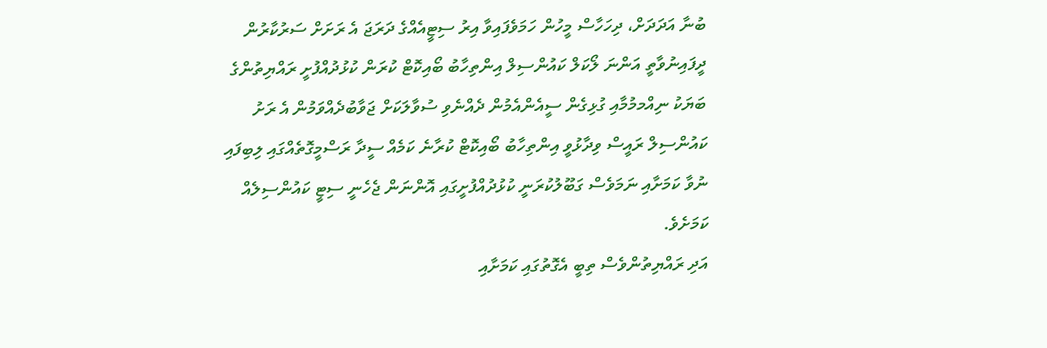ބުނާ އަދަދަށް، ދިހަހާސް މީހުން ހަމަވެފައިވާ އިރު ސިޓީއެއްގެ ދަރަޖަ އެ ރަށަށް ސަރުކާރުން ދީފައިނުވާތީ އަންނަ ލޯކަލް ކައުންސިލް އިންތިހާބު ބޯއިކޮޓް ކުރަން ކުޅުދުއްފުށީ ރައްޔިތުންގެ ބަޔަކު ނިއްމމުމާއި ގުޅިގެން ސީއެންއެމުން ދެއްނެވި ސުވާލަކަށް ޖަވާބުދެއްވަމުން އެ ރަށު ކައުންސިލް ރައީސް ވިދާޅުވީ އިންތިހާބު ބޯއިކޮޓް ކުރާނެ ކަމެއް ސީދާ ރަސްމީގޮތެއްގައި ލިބިފައި ނުވާ ކަމަށާއި ނަމަވެސް ގަބޫލުކުރަނީ ކުޅުދުއްފުށީގައި އޮންނަން ޖެހެނީ ސިޓީ ކައުންސިލެއް ކަމަށެވެ.
އަދި ރައްޔިތުންވެސް ތިބީ އެގޮތުގައި ކަމަށާއި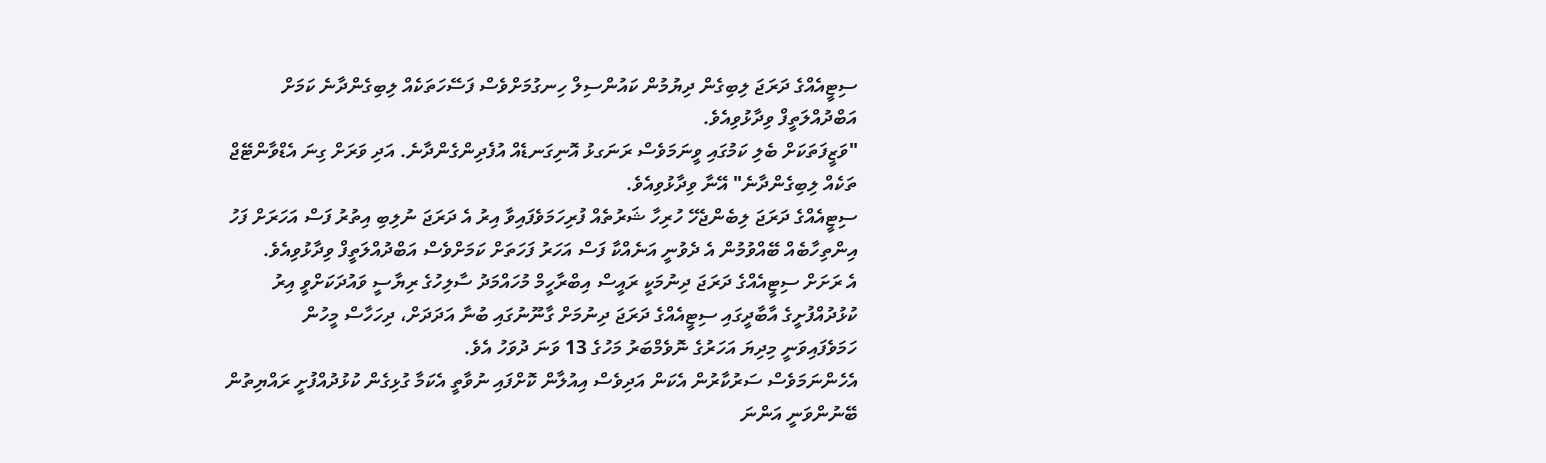ސިޓީއެއްގެ ދަރަޖަ ލިބިގެން ދިޔުމުން ކައުންސިލް ހިނގުމަށްވެސް ފަސޭހަތަކެއް ލިބިގެންދާނެ ކަމަށް އަބްދުއްލަތީފް ވިދާޅުވިއެވެ.
"ވަޒީފަތަކަށް ބެލި ކަމުގައި ވީނަމަވެސް ރަނަގޅު އޮނިގަނޑެއް އުފެދިންގެންދާނެ. އަދި ވަރަށް ގިނަ އެޑްވާންޓޭޖް ތަކެއް ލިބިގެންދާނެ" އޭނާ ވިދާޅުވިއެވެ.
ސިޓީއެއްގެ ދަރަޖަ ލިބެންޖެހޭ ހުރިހާ ޝަރުތެއް ފުރިހަމަވެފައިވާ އިރު އެ ދަރަޖަ ނުލިބި އިތުރު ފަސް އަހަރަށް ފަހު އިންތިހާބެއް ބޭއްވުމުން އެ ދެވުނީ އަނެއްކާ ފަސް އަހަރު ފަހަތަށް ކަމަށްވެސް އަބްދުއްލަތީފް ވިދާޅުވިއެވެ.
އެ ރަށަށް ސިޓީއެއްގެ ދަރަޖަ ދިނުމަކީ ރައީސް އިބްރާހީމް މުހައްމަދު ސާލިހުގެ ރިޔާސީ ވައުދަކަށްވީ އިރު ކުޅުދުއްފުށީގެ އާބާދީގައި ސިޓީއެއްގެ ދަރަޖަ ދިނުމަށް ގާނޫނުގައި ބުނާ އަދަދަށް، ދިހަހާސް މީހުން ހަމަވެފައިވަނީ މިދިޔަ އަހަރުގެ ނޮވެމްބަރު މަހުގެ 13 ވަނަ ދުވަހު އެވެ.
އެހެންނަމަވެސް ސަރުކާރުން އެކަން އަދިވެސް އިއުލާން ކޮށްފައި ނުވާތީ އެކަމާ ގުޅިގެން ކުޅުދުއްފުށީ ރައްޔިތުން ބޭނުންވަނީ އަންނަ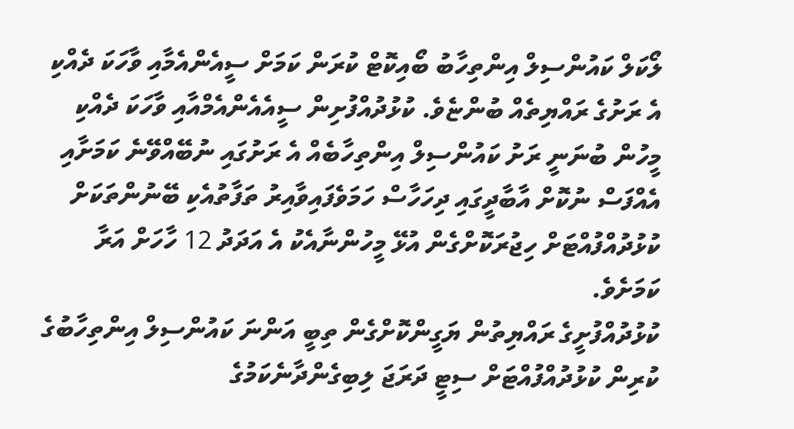ލޯކަލް ކައުންސިލް އިންތިހާބު ބޯއިކޮޓް ކުރަން ކަމަށް ސީއެންއެމާއި ވާހަކަ ދެއްކި އެ ރަށުގެ ރައްޔިތެއް ބުންޏެވެ. ކުޅުދުއްފުށިން ސީއެއެންއެމްއާއި ވާހަކަ ދެއްކި މީހުން ބުނަނީ ރަށު ކައުންސިލް އިންތިހާބެއް އެ ރަށުގައި ނުބޭއްވޭނެ ކަމަށާއި އެއްފަސް ނުކޮށް އާބާދީގައި ދިހަހާސް ހަމަވެފައިވާއިރު ތަފާތުއެކި ބޭނުންތަކަށް ކުޅުދުއްފުއްޓަށް ހިޖުރަކޮށްގެން އުޅޭ މީހުންނާއެކު އެ އަދަދު 12 ހާހަށް އަރާ ކަމަށެވެ.
ކުޅުދުއްފުށީގެ ރައްޔިތުން ޔަގީންކޮށްގެން ތިބީ އަންނަ ކައުންސިލް އިންތިހާބުގެ ކުރިން ކުޅުދުއްފުއްޓަށް ސިޓީ ދަރަޖަ ލިބިގެންދާނެކަމުގެ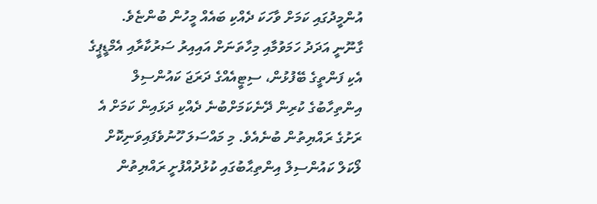އުންމީދުގައި ކަމަށް ވާހަކަ ދެއްކި ބައެއް މީހުން ބުންޏެވެ.
ގާނޫނީ އަދަދު ހަމަވުމާއި މިހާތަނަށް އައިއިރު ސަރުކާރާއި އެމްޑީޕީގެ އެކި ފަންތީގެ ބޭފުޅުން، ސިޓީއެއްގެ ދަރަޖަ ކައުންސިލް އިންތިހާބުގެ ކުރިން ދޭނެކަމަށްބުނެ ދެއްކި ދަޅައިން ކަމަށް އެ ރަށުގެ ރައްޔިތުން ބުނެއެވެ. މި މައްސަލަ ހޫނުވެފައިވަނިކޮށް ލޯކަލް ކައުންސިލް އިންތިޙާބުގައި ކުޅުދުއްފުށީ ރައްޔިތުން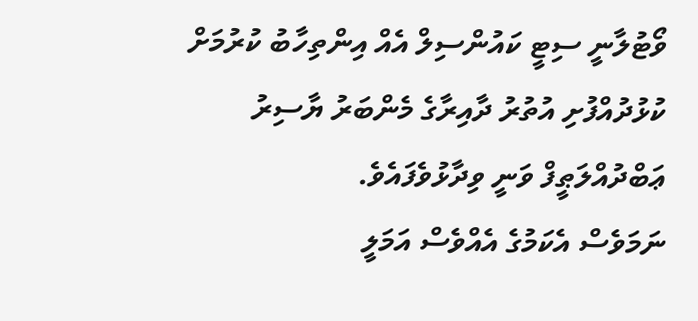ވޯޓުލާނީ ސިޓީ ކައުންސިލް އެއް އިންތިހާބު ކުރުމަށް ކުޅުދުއްފުށި އުތުރު ދާއިރާގެ މެންބަރު ޔާސިރު ޢަބްދުއްލަޠީފް ވަނީ ވިދާޅުވެފައެވެ.
ނަމަވެސް އެކަމުގެ އެއްވެސް އަމަލީ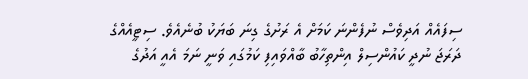ސިފައެއް އަދިވެސް ނުފެންނަ ކަމަށް އެ ރަށުގެ ގިނަ ބަޔަކު ބުނެއެވެ. ސިޓީއެއްގެ ދަރަޖަ ނުދީ ކައުންސިލް އިންތިހާބު ބާއްވައިފި ކަމުގައި ވަނީ ނަމަ އެއީ އަދުގެ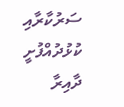ސަރުކާރާއި ކުޅުދުއްފުށީ ދާއިރާ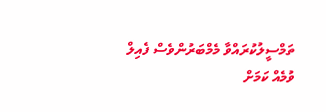ތަމްސީލުކުރައްވާ މެމްބަރުންވެސް ފެއިލް ވުމެއް ކަމަށް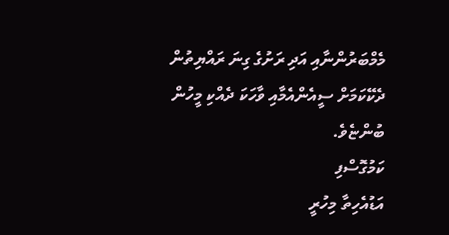މެމްބަރުންނާއި އަދި ރަށުގެ ގިނަ ރައްޔިތުން ދެކޭކަމަށް ސީއެންއެމާއި ވާހަކަ ދެއްކި މީހުން ބުންޏެވެ.
ކަމުގޮސްފި
އަޑުއެހިތާ މިހުރީ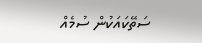ސަތޭކައަކުން ސުމެއް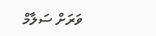ވަރަށް ސަލާމް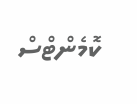ކޮމެންޓްސް